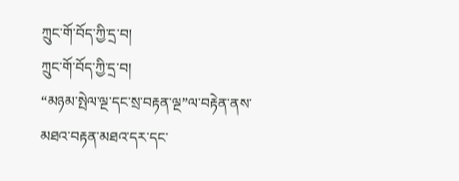ཀྲུང་གོ་བོད་ཀྱི་དྲ་བ།
ཀྲུང་གོ་བོད་ཀྱི་དྲ་བ།
“མཉམ་སྤེལ་ལྔ་དང་སྲ་བརྟན་ལྔ”ལ་བརྟེན་ནས་མཐའ་བརྟན་མཐའ་དར་དང་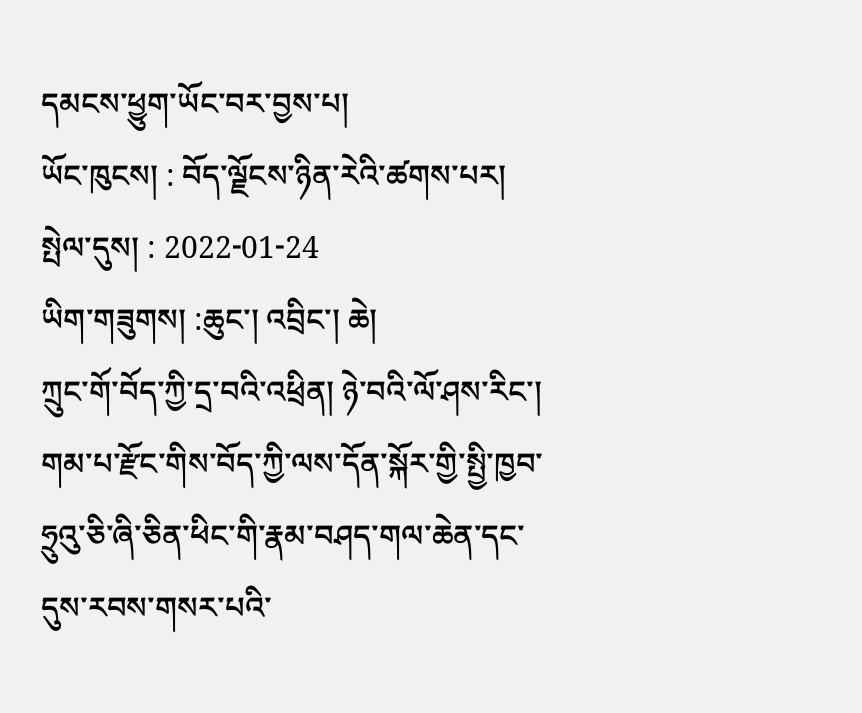དམངས་ཕྱུག་ཡོང་བར་བྱས་པ།
ཡོང་ཁུངས། : བོད་ལྗོངས་ཉིན་རེའི་ཚགས་པར།     སྤེལ་དུས། : 2022-01-24
ཡིག་གཟུགས། :ཆུང་། འབྲིང་། ཆེ།
ཀྲུང་གོ་བོད་ཀྱི་དྲ་བའི་འཕྲིན། ཉེ་བའི་ལོ་ཤས་རིང་། གམ་པ་རྫོང་གིས་བོད་ཀྱི་ལས་དོན་སྐོར་གྱི་སྤྱི་ཁྱབ་ཧྲུའུ་ཅི་ཞི་ཅིན་ཕིང་གི་རྣམ་བཤད་གལ་ཆེན་དང་དུས་རབས་གསར་པའི་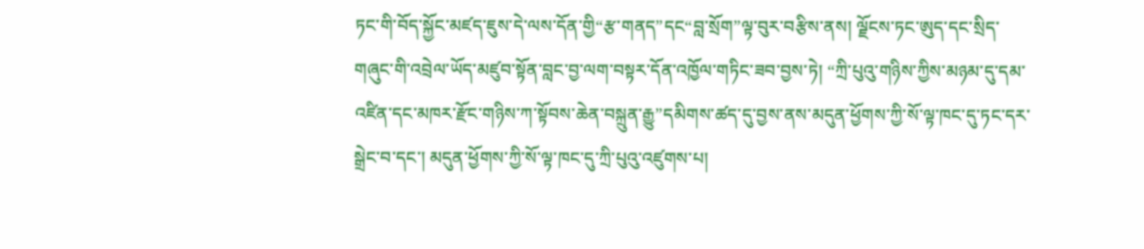ཏང་གི་བོད་སྐྱོང་མཛད་ཇུས་དེ་ལས་དོན་གྱི“རྩ་གནད”དང“བླ་སྲོག”ལྟ་བུར་བརྩིས་ནས། ལྗོངས་ཏང་ཨུད་དང་སྲིད་གཞུང་གི་འབྲེལ་ཡོད་མཛུབ་སྟོན་བླང་བྱ་ལག་བསྟར་དོན་འཁྱོལ་གཏིང་ཟབ་བྱས་ཏེ། “ཀྲི་པུའུ་གཉིས་ཀྱིས་མཉམ་དུ་དམ་འཛིན་དང་མཁར་རྫོང་གཉིས་ཀ་སྟོབས་ཆེན་བསྐྲུན་རྒྱུ”དམིགས་ཚད་དུ་བྱས་ནས་མདུན་ཕྱོགས་ཀྱི་སོ་ལྟ་ཁང་དུ་ཏང་དར་སྒྲེང་བ་དང་། མདུན་ཕྱོགས་ཀྱི་སོ་ལྟ་ཁང་དུ་ཀྲི་པུའུ་འཛུགས་པ།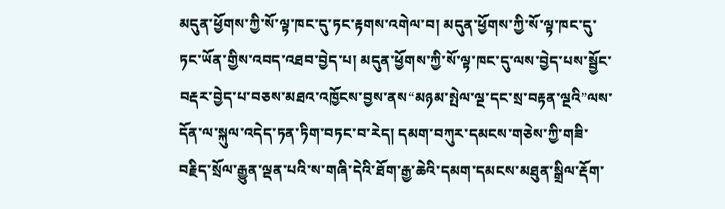མདུན་ཕྱོགས་ཀྱི་སོ་ལྟ་ཁང་དུ་ཏང་རྟགས་འགེལ་བ། མདུན་ཕྱོགས་ཀྱི་སོ་ལྟ་ཁང་དུ་ཏང་ཡོན་གྱིས་འབད་འཐབ་བྱེད་པ། མདུན་ཕྱོགས་ཀྱི་སོ་ལྟ་ཁང་དུ་ལས་བྱེད་པས་སྦྱོང་བརྡར་བྱེད་པ་བཅས་མཐའ་འཁྱོངས་བྱས་ནས“མཉམ་སྤེལ་ལྔ་དང་སྲ་བརྟན་ལྔའི”ལས་དོན་ལ་སྐུལ་འདེད་ཏན་ཏིག་བཏང་བ་རེད། དམག་བཀུར་དམངས་གཅེས་ཀྱི་གཟི་བརྗིད་སྲོལ་རྒྱུན་ལྡན་པའི་ས་གཞི་དེའི་ཐོག་རྒྱ་ཆེའི་དམག་དམངས་མཐུན་སྒྲིལ་རྡོག་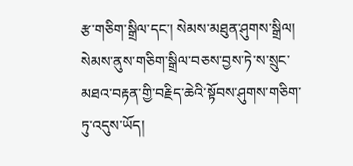རྩ་གཅིག་སྒྲིལ་དང་། སེམས་མཐུན་ཤུགས་སྒྲིལ། སེམས་ནུས་གཅིག་སྒྲིལ་བཅས་བྱས་ཏེ་ས་སྲུང་མཐའ་བརྟན་གྱི་བརྗིད་ཆེའི་སྟོབས་ཤུགས་གཅིག་ཏུ་འདུས་ཡོད།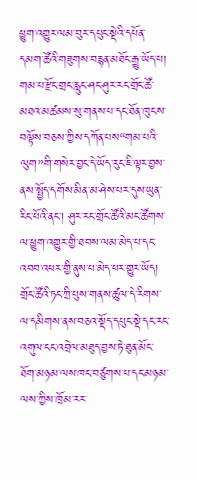ཕྱུག་འགྱུར་ལམ་བུར་དཔུང་སྡེའི་དཔོན་དམག་ཚོའི་གཟུགས་བརྙན་མཐོང་རྒྱུ་ཡོད་པ།
གམ་པ་རྫོང་གྲང་རླུང་ཤང་ཤུར་རང་གྲོང་ཚོ་མཐའ་མཚམས་སུ་གནས་པ་དང་ཐོན་ཁུངས་བལྟོས་བཅས་ཀྱིས་དཀོན་པས“གམ་པའི་ལུག”གི་གསེར་བྱང་དེ་ཡོད་རུང་ཇི་ལྟར་བྱས་ནས་སྤྱོད་དགོས་མིན་མ་ཤེས་པར་དུས་ཡུན་རིང་པོའི་ནང་། ཤུར་རང་གྲོང་ཚོའི་མང་ཚོགས་ལ་ཕྱུག་འགྱུར་གྱི་ཐབས་ལམ་མེད་པ་དང་འབབ་འཕར་གྱི་ནུས་པ་མེད་པར་གྱུར་ཡོད། གྲོང་ཚོའི་ཏང་ཀྲི་པུས་གནས་ཚུལ་དེ་རིགས་ལ་དམིགས་ནས་བཅའ་སྡོད་དཔུང་སྡེ་དང་རང་འགུལ་ངང་འབྲེལ་མཐུད་བྱས་ཏེ་ཐུན་མོང་ཐོག་མཉམ་ལས་ཁང་བཙུགས་པ་དང་མཉམ་ལས་ཀྱིས་ཁྲོམ་རར་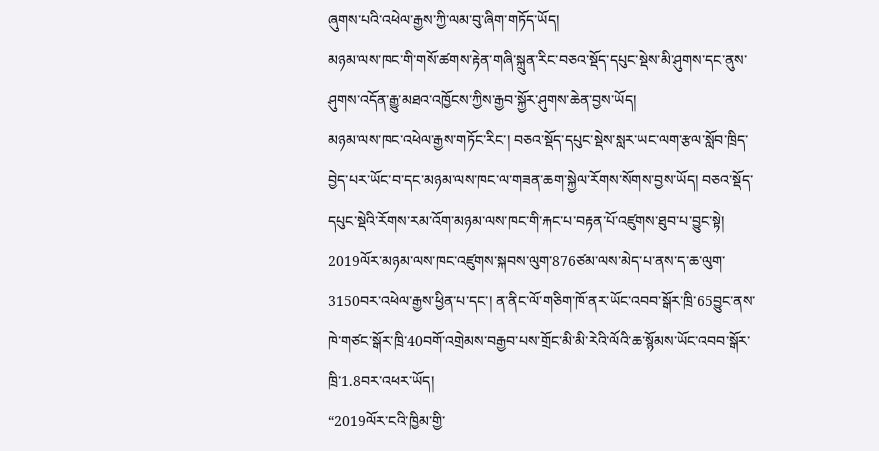ཞུགས་པའི་འཕེལ་རྒྱས་ཀྱི་ལམ་བུ་ཞིག་གཏོད་ཡོད།
མཉམ་ལས་ཁང་གི་གསོ་ཚགས་རྟེན་གཞི་སྐྲུན་རིང་བཅའ་སྡོད་དཔུང་སྡེས་མི་ཤུགས་དང་ནུས་ཤུགས་འདོན་རྒྱུ་མཐའ་འཁྱོངས་ཀྱིས་རྒྱབ་སྐྱོར་ཤུགས་ཆེན་བྱས་ཡོད།
མཉམ་ལས་ཁང་འཕེལ་རྒྱས་གཏོང་རིང་། བཅའ་སྡོད་དཔུང་སྡེས་སླར་ཡང་ལག་རྩལ་སློབ་ཁྲིད་བྱེད་པར་ཡོང་བ་དང་མཉམ་ལས་ཁང་ལ་གཟན་ཆག་སྐྱེལ་རོགས་སོགས་བྱས་ཡོད། བཅའ་སྡོད་དཔུང་སྡེའི་རོགས་རམ་འོག་མཉམ་ལས་ཁང་གི་རྐང་པ་བརྟན་པོ་འཛུགས་ཐུབ་པ་བྱུང་སྟེ། 2019ལོར་མཉམ་ལས་ཁང་འཛུགས་སྐབས་ལུག་876ཙམ་ལས་མེད་པ་ནས་ད་ཆ་ལུག་3150བར་འཕེལ་རྒྱས་ཕྱིན་པ་དང་། ན་ནིང་ལོ་གཅིག་ཁོ་ནར་ཡོང་འབབ་སྒོར་ཁྲི་65བྱུང་ནས་ཁེ་གཙང་སྒོར་ཁྲི་40བགོ་འགྲེམས་བརྒྱབ་པས་གྲོང་མི་མི་རེའི་ལོའི་ཆ་སྙོམས་ཡོང་འབབ་སྒོར་ཁྲི་1.8བར་འཕར་ཡོད།
“2019ལོར་ངའི་ཁྱིམ་གྱི་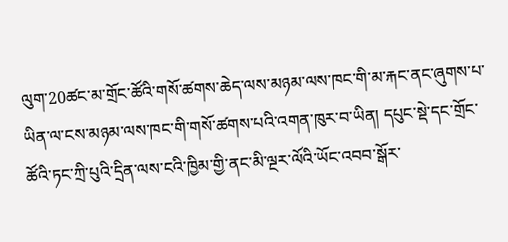ལུག་20ཚང་མ་གྲོང་ཚོའི་གསོ་ཚགས་ཆེད་ལས་མཉམ་ལས་ཁང་གི་མ་རྐང་ནང་ཞུགས་པ་ཡིན་ལ་ངས་མཉམ་ལས་ཁང་གི་གསོ་ཚགས་པའི་འགན་ཁུར་བ་ཡིན། དཔུང་སྡེ་དང་གྲོང་ཚོའི་ཏང་ཀྲི་པུའི་དྲིན་ལས་ངའི་ཁྱིམ་གྱི་ནང་མི་ལྔར་ལོའི་ཡོང་འབབ་སྒོར་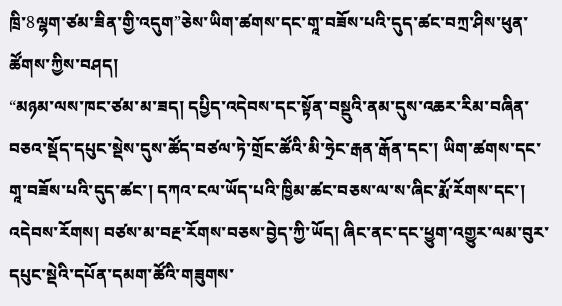ཁྲི་8ལྷག་ཙམ་ཟིན་གྱི་འདུག”ཅེས་ཡིག་ཚགས་དང་གཱ་བཟོས་པའི་དུད་ཚང་བཀྲ་ཤིས་ཕུན་ཚོགས་ཀྱིས་བཤད།
“མཉམ་ལས་ཁང་ཙམ་མ་ཟད། དཔྱིད་འདེབས་དང་སྟོན་བསྡུའི་ནམ་དུས་འཆར་རིམ་བཞིན་བཅའ་སྡོད་དཔུང་སྡེས་དུས་ཚོད་བཙལ་ཏེ་གྲོང་ཚོའི་མི་ཧྲེང་རྒན་རྒོན་དང་། ཡིག་ཚགས་དང་གཱ་བཟོས་པའི་དུད་ཚང་། དཀའ་ངལ་ཡོད་པའི་ཁྱིམ་ཚང་བཅས་ལ་ས་ཞིང་རྨོ་རོགས་དང་། འདེབས་རོགས། བཙས་མ་བརྔ་རོགས་བཅས་བྱེད་ཀྱི་ཡོད། ཞིང་ནང་དང་ཕྱུག་འགྱུར་ལམ་བུར་དཔུང་སྡེའི་དཔོན་དམག་ཚོའི་གཟུགས་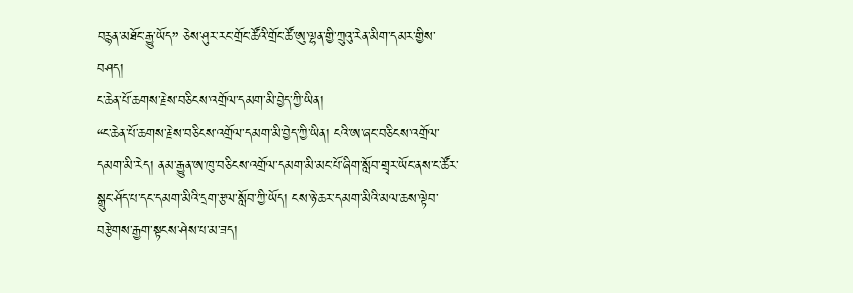བརྙན་མཐོང་རྒྱུ་ཡོད” ཅེས་ཤུར་རང་གྲོང་ཚོའི་གྲོང་ཚོ་ཨུ་ལྷན་གྱི་ཀྲུའུ་རེན་མིག་དམར་གྱིས་བཤད།
ང་ཆེན་པོ་ཆགས་རྗེས་བཅིངས་འགྲོལ་དམག་མི་བྱེད་ཀྱི་ཡིན།
“ང་ཆེན་པོ་ཆགས་རྗེས་བཅིངས་འགྲོལ་དམག་མི་བྱེད་ཀྱི་ཡིན། ངའི་ཨ་ཞང་བཅིངས་འགྲོལ་དམག་མི་རེད། ནམ་རྒྱུན་ཨ་ཁུ་བཅིངས་འགྲོལ་དམག་མི་མང་པོ་ཞིག་སློབ་གྲྭར་ཡོང་ནས་ང་ཚོར་སྒྲུང་ཤོད་པ་དང་དམག་མིའི་དྲག་རྩལ་སློབ་ཀྱི་ཡོད། ངས་ཉེ་ཆར་དམག་མིའི་མལ་ཆས་ལྟེབ་བརྩེགས་རྒྱག་སྟངས་ཤེས་པ་མ་ཟད།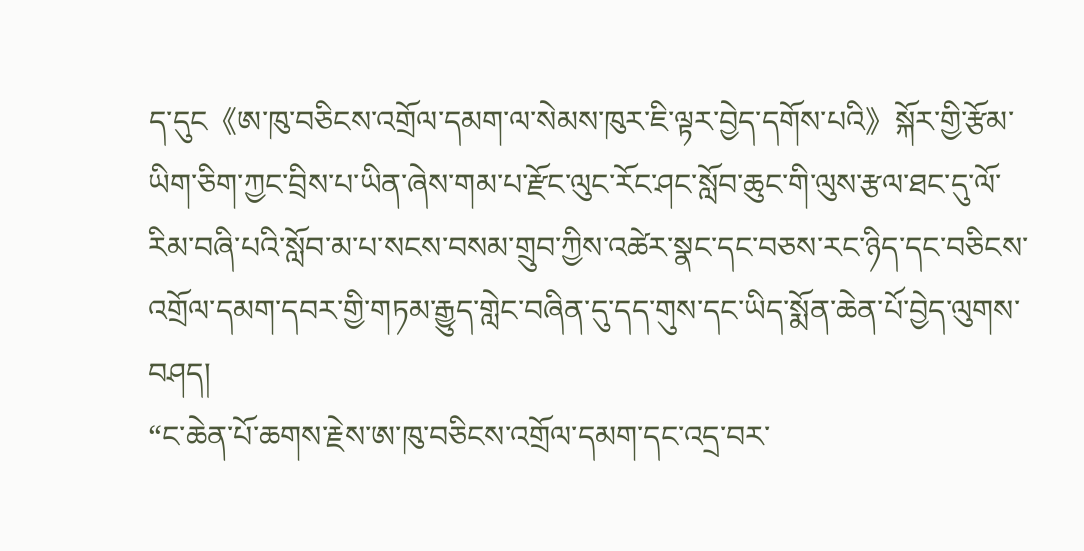ད་དུང《ཨ་ཁུ་བཅིངས་འགྲོལ་དམག་ལ་སེམས་ཁུར་ཇི་ལྟར་བྱེད་དགོས་པའི》སྐོར་གྱི་རྩོམ་ཡིག་ཅིག་ཀྱང་བྲིས་པ་ཡིན་ཞེས་གམ་པ་རྫོང་ལུང་རོང་ཤང་སློབ་ཆུང་གི་ལུས་རྩལ་ཐང་དུ་ལོ་རིམ་བཞི་པའི་སློབ་མ་པ་སངས་བསམ་གྲུབ་ཀྱིས་འཚེར་སྣང་དང་བཅས་རང་ཉིད་དང་བཅིངས་འགྲོལ་དམག་དབར་གྱི་གཏམ་རྒྱུད་གླེང་བཞིན་དུ་དད་གུས་དང་ཡིད་སྨོན་ཆེན་པོ་བྱེད་ལུགས་བཤད།
“ང་ཆེན་པོ་ཆགས་རྗེས་ཨ་ཁུ་བཅིངས་འགྲོལ་དམག་དང་འདྲ་བར་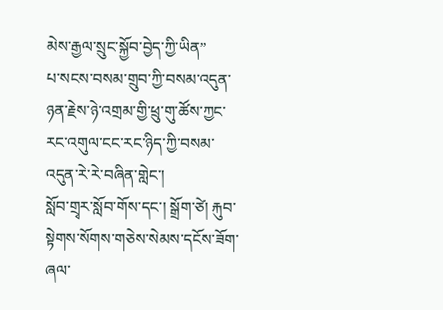མེས་རྒྱལ་སྲུང་སྐྱོབ་བྱེད་ཀྱི་ཡིན”
པ་སངས་བསམ་གྲུབ་ཀྱི་བསམ་འདུན་ཉན་རྗེས་ཉེ་འགྲམ་གྱི་ཕྲུ་གུ་ཚོས་ཀྱང་རང་འགུལ་ངང་རང་ཉིད་ཀྱི་བསམ་འདུན་རེ་རེ་བཞིན་གླེང་།
སློབ་གྲྭར་སློབ་གོས་དང་། སྒྲོག་ཙེ། རྐུབ་སྟེགས་སོགས་གཅེས་སེམས་དངོས་ཟོག་ཞལ་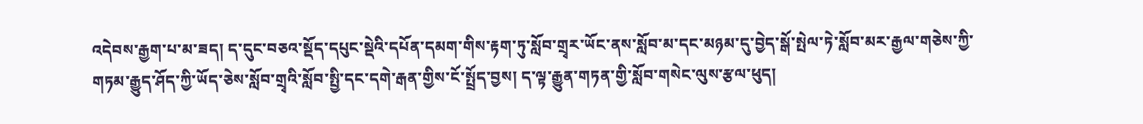འདེབས་རྒྱག་པ་མ་ཟད། ད་དུང་བཅའ་སྡོད་དཔུང་སྡེའི་དཔོན་དམག་གིས་རྟག་ཏུ་སློབ་གྲྭར་ཡོང་ནས་སློབ་མ་དང་མཉམ་དུ་བྱེད་སྒོ་སྤེལ་ཏེ་སློབ་མར་རྒྱལ་གཅེས་ཀྱི་གཏམ་རྒྱུད་ཤོད་ཀྱི་ཡོད་ཅེས་སློབ་གྲྭའི་སློབ་སྤྱི་དང་དགེ་རྒན་གྱིས་ངོ་སྤྲོད་བྱས། ད་ལྟ་རྒྱུན་གཏན་གྱི་སློབ་གསེང་ལུས་རྩལ་ཕུད།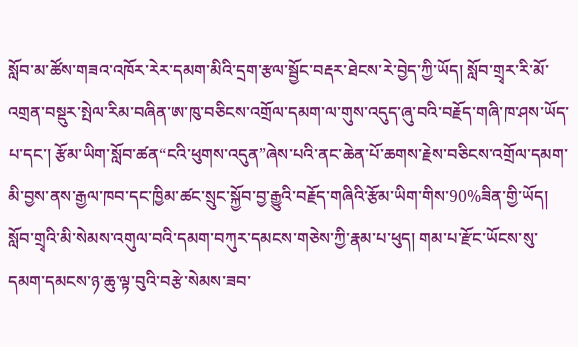སློབ་མ་ཚོས་གཟའ་འཁོར་རེར་དམག་མིའི་དྲག་རྩལ་སྦྱོང་བརྡར་ཐེངས་རེ་བྱེད་ཀྱི་ཡོད། སློབ་གྲྭར་རི་མོ་འགྲན་བསྡུར་སྤེལ་རིམ་བཞིན་ཨ་ཁུ་བཅིངས་འགྲོལ་དམག་ལ་གུས་འདུད་ཞུ་བའི་བརྗོད་གཞི་ཁ་ཤས་ཡོད་པ་དང་། རྩོམ་ཡིག་སློབ་ཚན“ངའི་ཕུགས་འདུན”ཞེས་པའི་ནང་ཆེན་པོ་ཆགས་རྗེས་བཅིངས་འགྲོལ་དམག་མི་བྱས་ནས་རྒྱལ་ཁབ་དང་ཁྱིམ་ཚང་སྲུང་སྐྱོབ་བྱ་རྒྱུའི་བརྗོད་གཞིའི་རྩོམ་ཡིག་གིས་90%ཟིན་གྱི་ཡོད།
སློབ་གྲྭའི་མི་སེམས་འགུལ་བའི་དམག་བཀུར་དམངས་གཅེས་ཀྱི་རྣམ་པ་ཕུད། གམ་པ་རྫོང་ཡོངས་སུ་དམག་དམངས་ཉ་ཆུ་ལྟ་བུའི་བརྩེ་སེམས་ཟབ་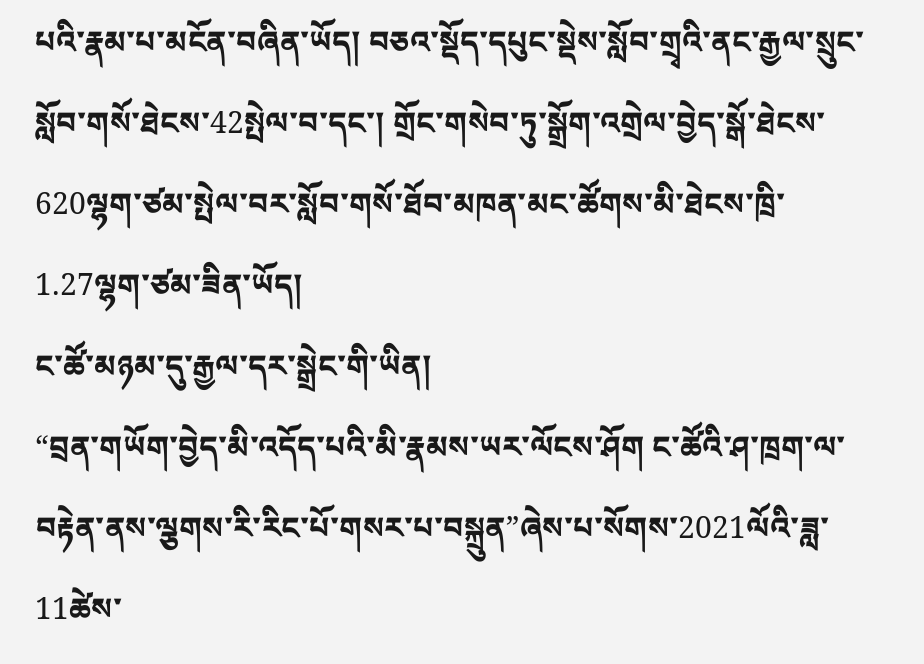པའི་རྣམ་པ་མངོན་བཞིན་ཡོད། བཅའ་སྡོད་དཔུང་སྡེས་སློབ་གྲྭའི་ནང་རྒྱལ་སྲུང་སློབ་གསོ་ཐེངས་42སྤེལ་བ་དང་། གྲོང་གསེབ་ཏུ་སྒྲོག་འགྲེལ་བྱེད་སྒོ་ཐེངས་620ལྷག་ཙམ་སྤེལ་བར་སློབ་གསོ་ཐོབ་མཁན་མང་ཚོགས་མི་ཐེངས་ཁྲི་1.27ལྷག་ཙམ་ཟིན་ཡོད།
ང་ཚོ་མཉམ་དུ་རྒྱལ་དར་སྒྲེང་གི་ཡིན།
“བྲན་གཡོག་བྱེད་མི་འདོད་པའི་མི་རྣམས་ཡར་ལོངས་ཤོག ང་ཚོའི་ཤ་ཁྲག་ལ་བརྟེན་ནས་ལྕགས་རི་རིང་པོ་གསར་པ་བསྐྲུན”ཞེས་པ་སོགས་2021ལོའི་ཟླ་11ཚེས་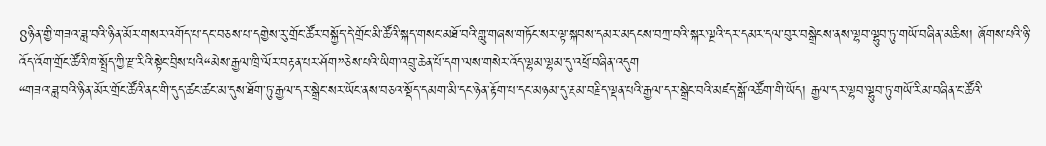8ཉིན་གྱི་གཟའ་ཟླ་བའི་ཉིན་མོར་གསར་འགོད་པ་དང་བཅས་པ་དགྱེས་རུ་གྲོང་ཚོར་བསྐྱོད་དེ་གྲོང་མི་ཚོའི་སྐད་གསང་མཐོ་བའི་གླུ་གཞས་གཏོང་སར་ལྟ་སྐབས་དམར་མདངས་བཀྲ་བའི་སྐར་ལྔའི་དར་དམར་དལ་བུར་བསྒྲེངས་ནས་ལྷབ་ལྷུབ་ཏུ་གཡོ་བཞིན་མཆིས། ཞོགས་པའི་ཉི་འོད་འོག་གྲོང་ཚོའི་ཁ་སྤྲོད་ཀྱི་རྫ་རིའི་སྟེང་བྲིས་པའི“མེས་རྒྱལ་ཁྲི་ལོར་བརྟན་པར་ཤོག”ཅེས་པའི་ཡིག་འབྲུ་ཆེན་པོ་དག་ལས་གསེར་འོད་ལྷམ་ལྷམ་དུ་འཕྲོ་བཞིན་འདུག
“གཟའ་ཟླ་བའི་ཉིན་མོར་གྲོང་ཚོའི་ནང་གི་དུད་ཚང་ཚང་མ་དུས་ཐོག་ཏུ་རྒྱལ་དར་སྒྲེང་སར་ཡོང་ནས་བཅའ་སྡོད་དམག་མི་དང་ཉེན་རྟོག་པ་དང་མཉམ་དུ་རྔམ་བརྗིད་ལྡན་པའི་རྒྱལ་དར་སྒྲེང་བའི་མཛད་སྒོ་འཚོག་གི་ཡོད། རྒྱལ་དར་ལྷབ་ལྷུབ་ཏུ་གཡོ་རིམ་བཞིན་ང་ཚོའི་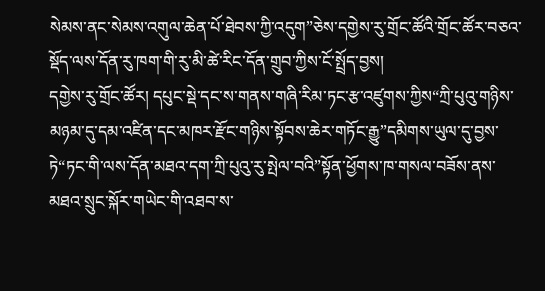སེམས་ནང་སེམས་འགུལ་ཆེན་པོ་ཐེབས་ཀྱི་འདུག”ཅེས་དགྱེས་རུ་གྲོང་ཚོའི་གྲོང་ཚོར་བཅའ་སྡོད་ལས་དོན་རུ་ཁག་གི་རུ་མི་ཚེ་རིང་དོན་གྲུབ་ཀྱིས་ངོ་སྤྲོད་བྱས།
དགྱེས་རུ་གྲོང་ཚོར། དཔུང་སྡེ་དང་ས་གནས་གཞི་རིམ་ཏང་རྩ་འཛུགས་ཀྱིས“ཀྲི་པུའུ་གཉིས་མཉམ་དུ་དམ་འཛིན་དང་མཁར་རྫོང་གཉིས་སྟོབས་ཆེར་གཏོང་རྒྱུ”དམིགས་ཡུལ་དུ་བྱས་ཏེ“ཏང་གི་ལས་དོན་མཐའ་དག་ཀྲི་པུའུ་རུ་སྤེལ་བའི”སྟོན་ཕྱོགས་ཁ་གསལ་བཟོས་ནས་མཐའ་སྲུང་སྐོར་གཡེང་གི་འཐབ་ས་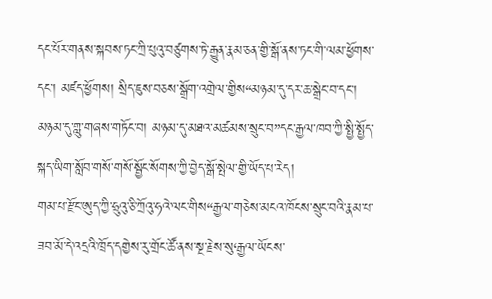དང་པོར་གནས་སྐབས་ཏང་ཀྲི་པུའུ་བཙུགས་ཏེ་རྒྱུན་རྣམ་ཅན་གྱི་སྒོ་ནས་ཏང་གི་ལམ་ཕྱོགས་དང་། མཛད་ཕྱོགས། སྲིད་ཇུས་བཅས་སྒྲོག་འགྲེལ་གྱིས“མཉམ་དུ་དར་ཆ་སྒྲེང་བ་དང་། མཉམ་དུ་གླུ་གཞས་གཏོང་བ། མཉམ་དུ་མཐའ་མཚམས་སྲུང་བ”དང་རྒྱལ་ཁབ་ཀྱི་སྤྱི་སྤྱོད་སྐད་ཡིག་སློབ་གསོ་གསོ་སྦྱོང་སོགས་ཀྱི་བྱེད་སྒོ་སྤེལ་གྱི་ཡོད་པ་རེད།
གམ་པ་རྫོང་ཨུད་ཀྱི་ཧྲུའུ་ཅི་ཀྲོའུ་ཧའེ་ལང་གིས“རྒྱལ་གཅེས་མངའ་ཁོངས་སྲུང་བའི་རྣམ་པ་ཟབ་མོ་དེ་འདྲའི་ཁྲོད་དགྱེས་རུ་གྲོང་ཚོ་ནས་སྔ་རྗེས་སུ‘རྒྱལ་ཡོངས་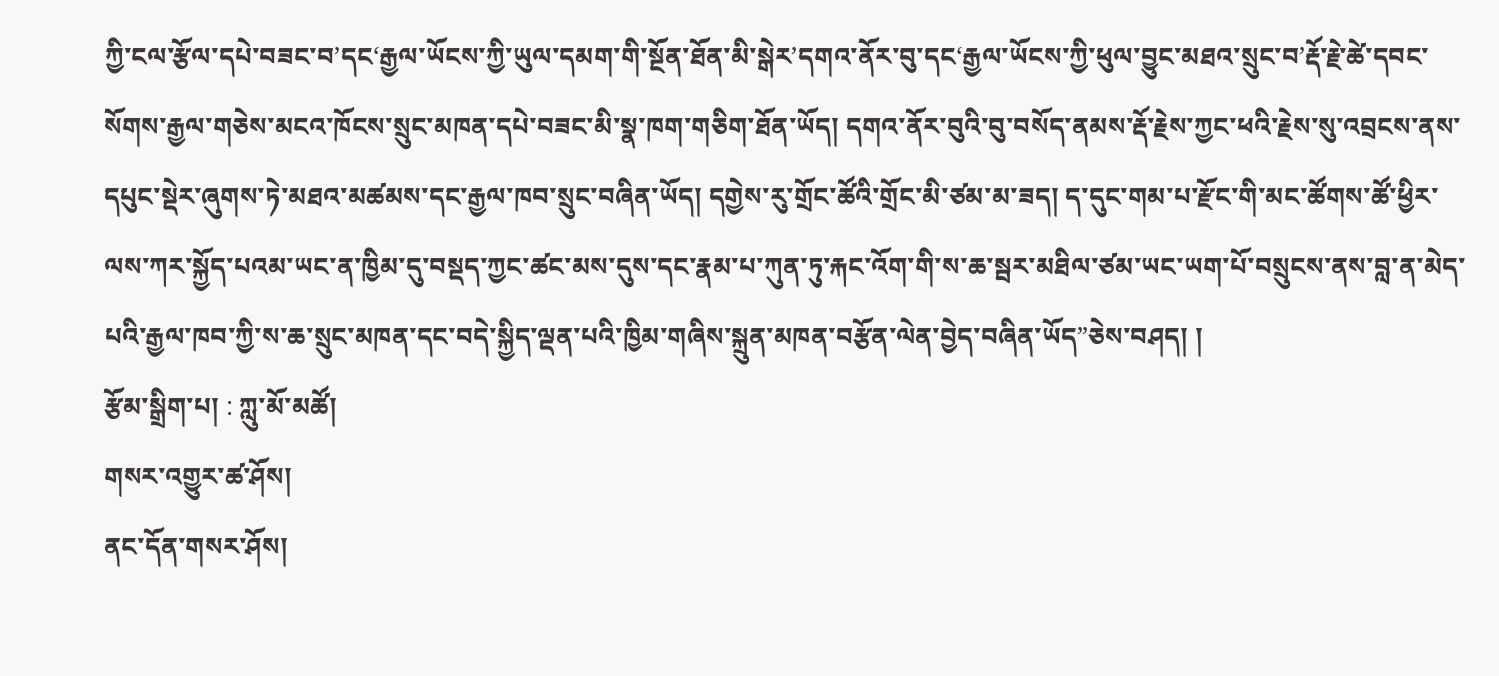ཀྱི་ངལ་རྩོལ་དཔེ་བཟང་བ’དང‘རྒྱལ་ཡོངས་ཀྱི་ཡུལ་དམག་གི་སྔོན་ཐོན་མི་སྒེར’དགའ་ནོར་བུ་དང‘རྒྱལ་ཡོངས་ཀྱི་ཕུལ་བྱུང་མཐའ་སྲུང་བ’རྡོ་རྗེ་ཚེ་དབང་སོགས་རྒྱལ་གཅེས་མངའ་ཁོངས་སྲུང་མཁན་དཔེ་བཟང་མི་སྣ་ཁག་གཅིག་ཐོན་ཡོད། དགའ་ནོར་བུའི་བུ་བསོད་ནམས་རྡོ་རྗེས་ཀྱང་ཕའི་རྗེས་སུ་འབྲངས་ནས་དཔུང་སྡེར་ཞུགས་ཏེ་མཐའ་མཚམས་དང་རྒྱལ་ཁབ་སྲུང་བཞིན་ཡོད། དགྱེས་རུ་གྲོང་ཚོའི་གྲོང་མི་ཙམ་མ་ཟད། ད་དུང་གམ་པ་རྫོང་གི་མང་ཚོགས་ཚོ་ཕྱིར་ལས་ཀར་སྐྱོད་པའམ་ཡང་ན་ཁྱིམ་དུ་བསྡད་ཀྱང་ཚང་མས་དུས་དང་རྣམ་པ་ཀུན་ཏུ་རྐང་འོག་གི་ས་ཆ་སྦར་མཐིལ་ཙམ་ཡང་ཡག་པོ་བསྲུངས་ནས་བླ་ན་མེད་པའི་རྒྱལ་ཁབ་ཀྱི་ས་ཆ་སྲུང་མཁན་དང་བདེ་སྐྱིད་ལྡན་པའི་ཁྱིམ་གཞིས་སྐྲུན་མཁན་བརྩོན་ལེན་བྱེད་བཞིན་ཡོད”ཅེས་བཤད། །
རྩོམ་སྒྲིག་པ། : ཀླུ་མོ་མཚོ།
གསར་འགྱུར་ཚ་ཤོས།
ནང་དོན་གསར་ཤོས།